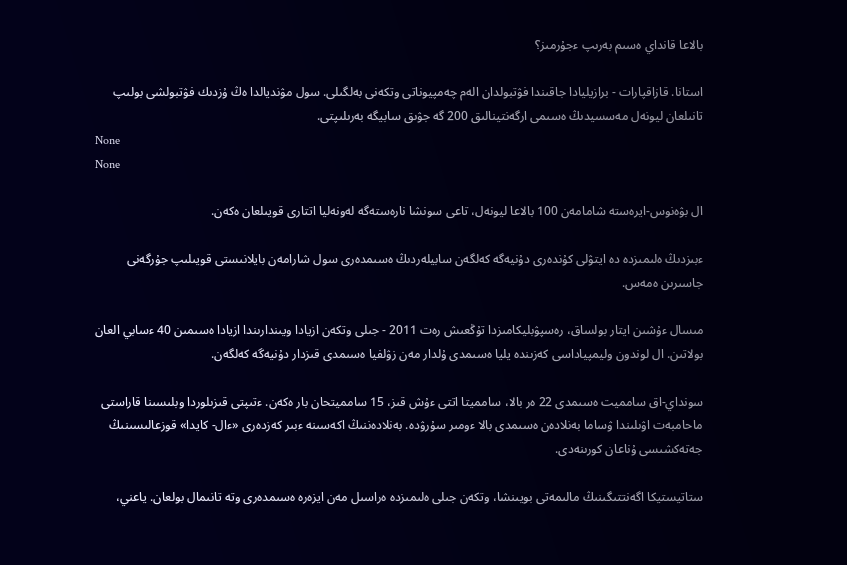بالاعا قانداي ەسىم بەرىپ ءجۇرمىز؟

استانا. قازاقپارات - برازيليادا جاقىندا فۋتبولدان الەم چەمپيوناتى وتكەنى بەلگىلى. سول مۋنديالدا ەڭ ۇزدىك فۋتبولشى بولىپ تانىلعان ليونەل مەسسيدىڭ ەسىمى ارگەنتينالىق 200 گە جۋىق سابيگە بەرىلىپتى.
None
None

ال بۋەنوس-ايرەستە شامامەن 100 بالاعا ليونەل، تاعى سونشا نارەستەگە لەونەليا اتتارى قويىلعان ەكەن.

ءبىزدىڭ ەلىمىزدە دە ايتۋلى كۇندەرى دۇنيەگە كەلگەن سابيلەردىڭ ەسىمدەرى سول شارامەن بايلانىستى قويىلىپ جۇرگەنى جاسىرىن ەمەس.

مىسال ءۇشىن ايتار بولساق، رەسپۋبليكامىزدا تۇڭعىش رەت 2011 - جىلى وتكەن ازيادا ويىندارىندا ازيادا ەسىمىن 40 ءسابي العان بولاتىن. ال لوندون وليمپياداسى كەزىندە يليا ەسىمدى ۇلدار مەن زۋلفيا ەسىمدى قىزدار دۇنيەگە كەلگەن.

سونداي-اق سامميت ەسىمدى 22 ەر بالا، سامميتا اتتى ءۇش قىز، 15 سامميتحان بار ەكەن. ءتىپتى قىزىلوردا وبلىسىنا قاراستى ماحامبەت اۋىلىندا ۋساما بەنلادەن ەسىمدى بالا ءومىر سۇرۋدە. بەنلادەننىڭ اكەسىنە ءبىر كەزدەرى «ءال- كايدا» قوزعالىسىنىڭ جەتەكشىسى ۇناعان كورىنەدى.

ستاتيستيكا اگەنتتىگىنىڭ مالىمەتى بويىنشا، وتكەن جىلى ەلىمىزدە ەراسىل مەن ايزەرە ەسىمدەرى وتە تانىمال بولعان. ياعني،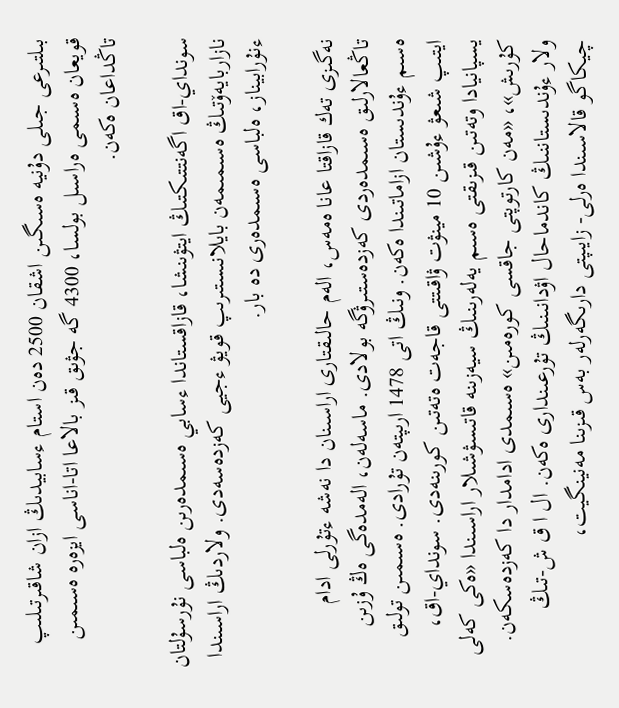بىلتىرعى جىلى دۇنيە ەسىگىن اشقان 2500 دەن استام ءسابيدىڭ ازان شاقىرتىلىپ قويعان ەسىمى ەراسىل بولسا، 4300 گە جۋىق قىز بالاعا اتا-اناسى ايزەرە ەسىمىن تاڭداعان ەكەن.

سونداي-اق اگەنتتىكتىڭ ايتۋىنشا، قازاقستاندا ءسابي ەسىمدەرىن ەلباسى نۇرسۇلتان نازاربايەۆتىڭ ەسىمىمەن بايلانىستىرىپ قويۋ ءجيى كەزدەسەدى. ولاردىڭ اراسىندا ءنۇرابيناز، ەلباسى ەسىمدەرى دە بار.

نەگىزى تەك قازاقتا عانا ەمەس، الەم حالىقتارى اراسىنان دا نەشە ءتۇرلى ادام تاڭعالارلىق ەسىمدەردى كەزدەستىرۋگە بولادى. ماسەلەن، الەمدەگى ەڭ ۇزىن ەسىم ءۇندىستان ازاماتىندا ەكەن. ونىڭ اتى 1478 ارىپتەن تۇرادى. ەسىمىن تولىق ايتىپ شىعۋ ءۇشىن 10 مينۋت ۋاقىتتى قاجەت ەتەتىن كورىنەدى. سونداي-اق، يسپانيادا وتەتىن قىزىقتى ەسىم يەلەرىنىڭ سيەزىنە قاتىسۋشىلار اراسىندا «ەكى كەلى كۇرىش»، «مەن كارتوپتى جاقسى كورەمىن» ەسىمدى ادامدار دا كەزدەسكەن. ولار ءۇندىستاننىڭ كاندماحال اۋدانىنىڭ تۇرعىندارى ەكەن. ال ا ق ش-تىڭ چيكاگو قالاسىندا ەرلى- زايىپتى دارىگەرلەر بەس قىزىنا مەنينگيت،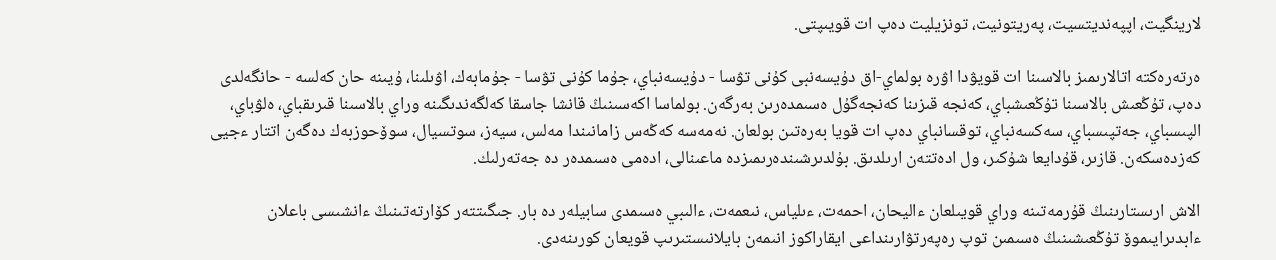لارينگيت، اپپەنديتسيت، پەريتونيت، تونزيليت دەپ ات قويىپتى.

ەرتەرەكتە اتالارىمىز بالاسىنا ات قويۋدا اۋرە بولماي-اق دۇيسەنبى كۇنى تۋسا - دۇيسەنباي، جۇما كۇنى تۋسا - جۇمابەك، اۋىلىنا، ۇيىنە حان كەلسە - حانگەلدى دەپ، تۇڭعىش بالاسىنا تۇڭعىشباي، كەنجە قىزىنا كەنجەگۇل ەسىمدەرىن بەرگەن. بولماسا اكەسىنىڭ قانشا جاسقا كەلگەندىگىنە وراي بالاسىنا قىرىقباي، ەلۋباي، الپىسباي، جەتپىسباي، سەكسەنباي، توقسانباي دەپ ات قويا بەرەتىن بولعان. نەمەسە كەڭەس زامانىندا مەلس، سيەز، سوتسيال، سوۆحوزبەك دەگەن اتتار ءجيى كەزدەسكەن. قازىر، قۇدايعا شۇكىر، ول ادەتتەن ارىلدىق. بۇلدىرشىندەرىمىزدە ماعىنالى، ادەمى ەسىمدەر دە جەتەرلىك.

الاش ارىستارىنىڭ قۇرمەتىنە وراي قويىلعان ءاليحان، احمەت، ءىلياس، نىعمەت، ءالىبي ەسىمدى سابيلەر دە بار. جىگىتتەر كۆارتەتىنىڭ ءانشىسى باعلان ءابدىرايىموۆ تۇڭعىشىنىڭ ەسىمىن توپ رەپەرتۋارىنداعى ايقاراكوز انىمەن بايلانىستىرىپ قويعان كورىنەدى.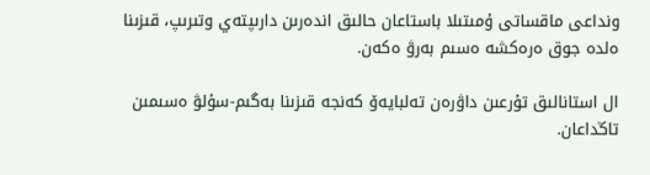ونداعى ماقساتى ۇمىتىلا باستاعان حالىق اندەرىن دارىپتەي وتىرىپ، قىزىنا ەلدە جوق ەرەكشە ەسىم بەرۋ ەكەن.

ال استانالىق تۇرعىن داۋرەن تەلبايەۆ كەنجە قىزىنا بەگىم-سۇلۋ ەسىمىن تاڭداعان.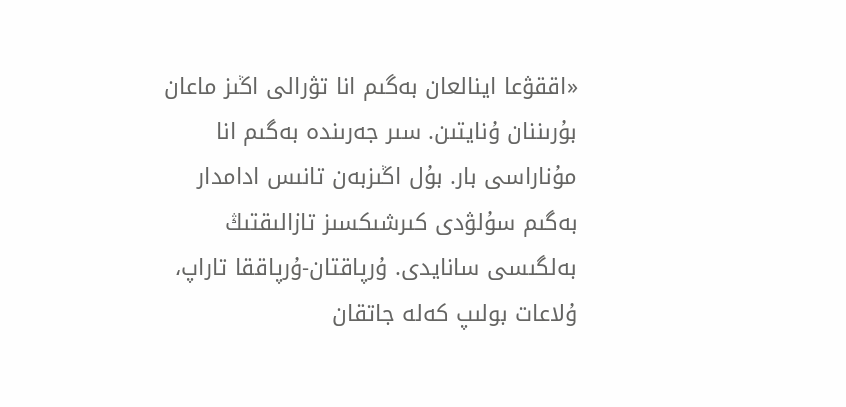«اققۋعا اينالعان بەگىم انا تۋرالى اڭىز ماعان بۇرىننان ۇنايتىن. سىر جەرىندە بەگىم انا مۇناراسى بار. بۇل اڭىزبەن تانىس ادامدار بەگىم سۇلۋدى كىرشىكسىز تازالىقتىڭ بەلگىسى سانايدى. ۇرپاقتان-ۇرپاققا تاراپ، ۇلاعات بولىپ كەلە جاتقان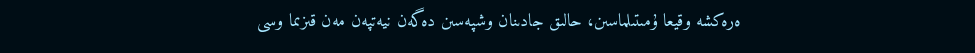ەرەكشە وقيعا ۇمىتىلماسىن، حالىق جادىنان وشپەسىن دەگەن نيەتپەن مەن قىزىما وسى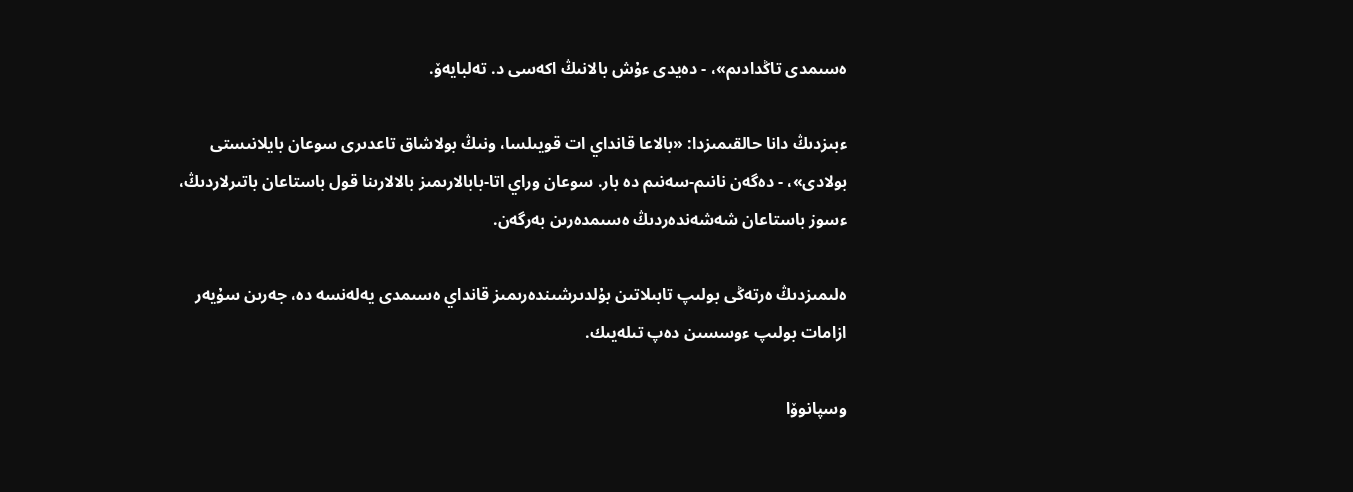ەسىمدى تاڭدادىم»، - دەيدى ءۇش بالانىڭ اكەسى د. تەلبايەۆ.

ءبىزدىڭ دانا حالقىمىزدا: «بالاعا قانداي ات قويىلسا، ونىڭ بولاشاق تاعدىرى سوعان بايلانىستى بولادى»، - دەگەن نانىم-سەنىم دە بار. سوعان وراي اتا-بابالارىمىز بالالارىنا قول باستاعان باتىرلاردىڭ، ءسوز باستاعان شەشەندەردىڭ ەسىمدەرىن بەرگەن.

ەلىمىزدىڭ ەرتەڭى بولىپ تابىلاتىن بۇلدىرشىندەرىمىز قانداي ەسىمدى يەلەنسە دە، جەرىن سۇيەر ازامات بولىپ ءوسسىن دەپ تىلەيىك.

وسپانوۆا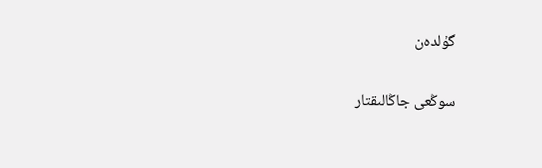گۇلدەن

سوڭعى جاڭالىقتار